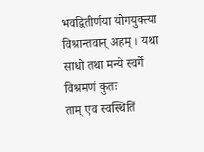भवद्वितीर्णया योगयुक्त्या विश्रान्तवान् अहम् । यथा साधो तथा मन्ये स्वर्गे विश्रमणं कुतः
ताम् एव स्वस्थितिं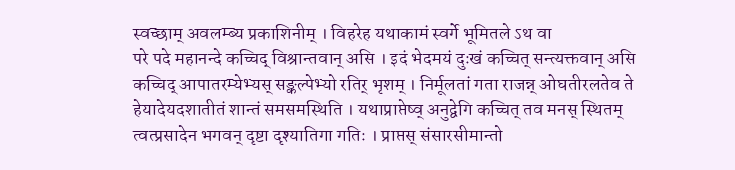स्वच्छाम् अवलम्ब्य प्रकाशिनीम् । विहरेह यथाकामं स्वर्गे भूमितले ऽथ वा
परे पदे महानन्दे कच्चिद् विश्रान्तवान् असि । इदं भेदमयं दुःखं कच्चित् सन्त्यक्तवान् असि
कच्चिद् आपातरम्येभ्यस् सङ्कल्पेभ्यो रतिर् भृशम् । निर्मूलतां गता राजन्न् ओघतीरलतेव ते
हेयादेयदशातीतं शान्तं समसमस्थिति । यथाप्राप्तेष्व् अनुद्वेगि कच्चित् तव मनस् स्थितम्
त्वत्प्रसादेन भगवन् दृष्टा दृश्यातिगा गतिः । प्राप्तस् संसारसीमान्तो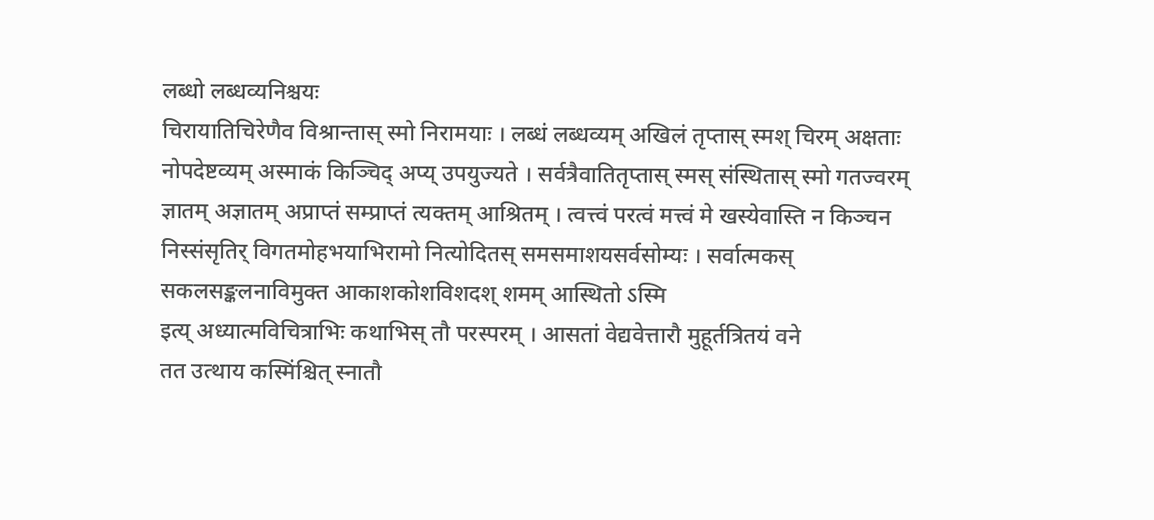लब्धो लब्धव्यनिश्चयः
चिरायातिचिरेणैव विश्रान्तास् स्मो निरामयाः । लब्धं लब्धव्यम् अखिलं तृप्तास् स्मश् चिरम् अक्षताः
नोपदेष्टव्यम् अस्माकं किञ्चिद् अप्य् उपयुज्यते । सर्वत्रैवातितृप्तास् स्मस् संस्थितास् स्मो गतज्वरम्
ज्ञातम् अज्ञातम् अप्राप्तं सम्प्राप्तं त्यक्तम् आश्रितम् । त्वत्त्वं परत्वं मत्त्वं मे खस्येवास्ति न किञ्चन
निस्संसृतिर् विगतमोहभयाभिरामो नित्योदितस् समसमाशयसर्वसोम्यः । सर्वात्मकस् सकलसङ्कलनाविमुक्त आकाशकोशविशदश् शमम् आस्थितो ऽस्मि
इत्य् अध्यात्मविचित्राभिः कथाभिस् तौ परस्परम् । आसतां वेद्यवेत्तारौ मुहूर्तत्रितयं वने
तत उत्थाय कस्मिंश्चित् स्नातौ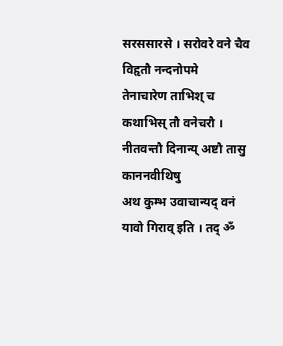सरससारसे । सरोवरे वने चैव विहृतौ नन्दनोपमे
तेनाचारेण ताभिश् च कथाभिस् तौ वनेचरौ । नीतवन्तौ दिनान्य् अष्टौ तासु काननवीथिषु
अथ कुम्भ उवाचान्यद् वनं यावो गिराव् इति । तद् ॐ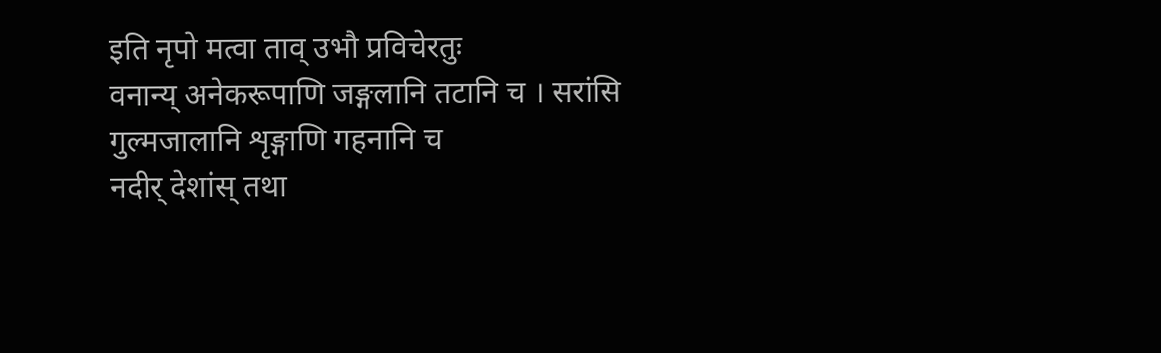इति नृपो मत्वा ताव् उभौ प्रविचेरतुः
वनान्य् अनेकरूपाणि जङ्गलानि तटानि च । सरांसि गुल्मजालानि शृङ्गाणि गहनानि च
नदीर् देशांस् तथा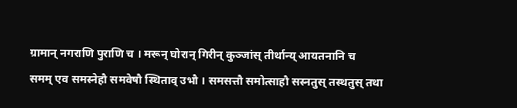ग्रामान् नगराणि पुराणि च । मरून् घोरान् गिरीन् कुञ्जांस् तीर्थान्य् आयतनानि च
समम् एव समस्नेहौ समवेषौ स्थिताव् उभौ । समसत्तौ समोत्साहौ सस्नतुस् तस्थतुस् तथा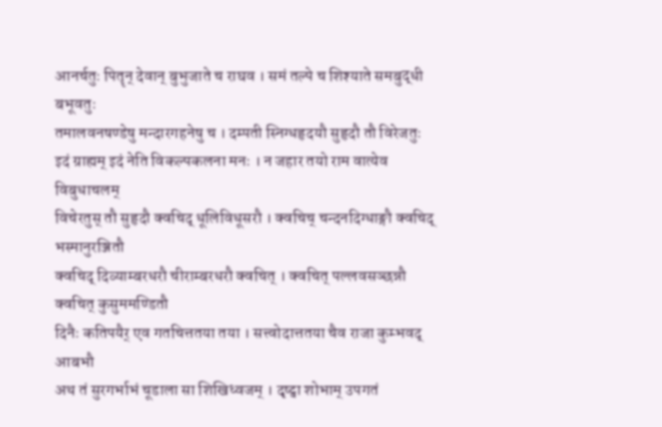आनर्चतुः पितॄन् देवान् बुभुजाते च राघव । समं तल्पे च शिश्याते समबुद्धी बभूवतुः
तमालवनषण्डेषु मन्दारगहनेषु च । दम्पती स्निग्धहृदयौ सुहृदौ तौ विरेजतुः
इदं ग्राह्यम् इदं नेति विकल्पकलना मनः । न जहार तयो राम वात्येव विबुधाचलम्
विचेरतुस् तौ सुहृदौ क्वचिद् धूलिविधूसरौ । क्वचिच् चन्दनदिग्धाङ्गौ क्वचिद् भस्मानुरञ्जितौ
क्वचिद् दिव्याम्बरधरौ चीराम्बरधरौ क्वचित् । क्वचित् पल्लवसञ्छन्नौ क्वचित् कुसुममण्डितौ
दिनैः कतिपयैर् एव गतचित्ततया तया । सत्त्वोदात्ततया चैव राजा कुम्भवद् आबभौ
अथ तं सुरगर्भाभं चूडाला सा शिखिध्वजम् । दृष्ट्वा शोभाम् उपगतं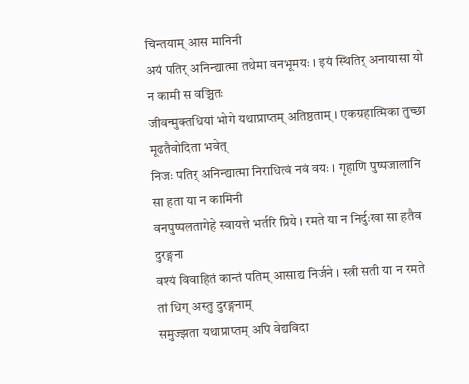चिन्तयाम् आस मानिनी
अयं पतिर् अनिन्द्यात्मा तथेमा वनभूमयः । इयं स्थितिर् अनायासा यो न कामी स वञ्चितः
जीवन्मुक्तधियां भोगे यथाप्राप्तम् अतिष्ठताम् । एकग्रहात्मिका तुच्छा मूढतैवोदिता भवेत्
निजः पतिर् अनिन्द्यात्मा निराधित्वं नवं वयः । गृहाणि पुष्पजालानि सा हता या न कामिनी
वनपुष्पलतागेहे स्वायत्ते भर्तरि प्रिये । रमते या न निर्दुःखा सा हतैव दुरङ्गना
वश्यं विवाहितं कान्तं पतिम् आसाद्य निर्जने । स्त्री सती या न रमते तां धिग् अस्तु दुरङ्गनाम्
समुज्झता यथाप्राप्तम् अपि वेद्यविदा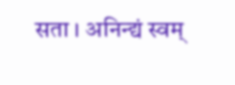सता । अनिन्द्यं स्वम्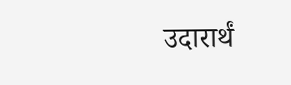उदारार्थं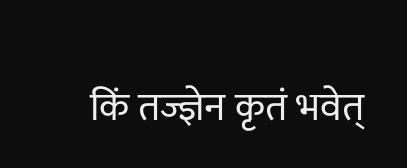किं तज्ज्ञेन कृतं भवेत्